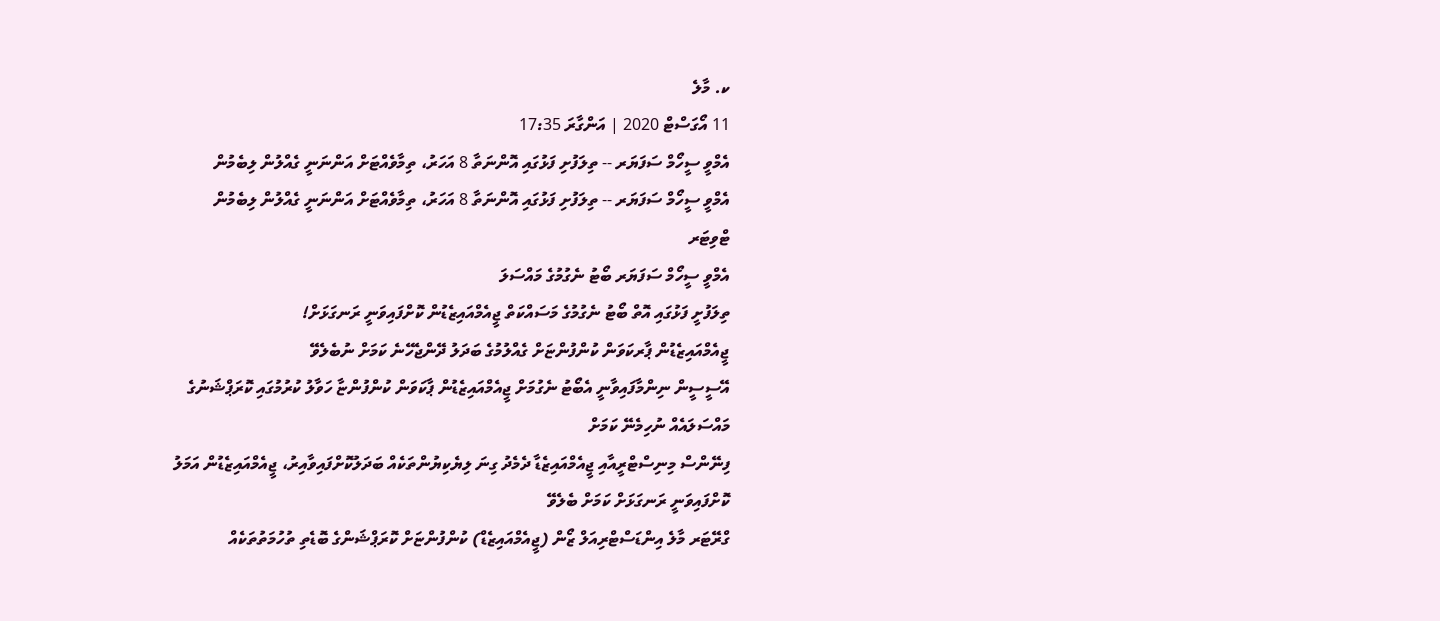ކ. މާލެ
11 އޯގަސްޓް 2020 | އަންގާރަ 17:35
އެމްވީ ސީހޯމް ސަފަޔަރ -- ތިލަފުށި ފަޅުގައި އޮންނަތާ 8 އަހަރު، ތިމާވެއްޓަށް އަންނަނީ ގެއްލުން ލިބެމުން
އެމްވީ ސީހޯމް ސަފަޔަރ -- ތިލަފުށި ފަޅުގައި އޮންނަތާ 8 އަހަރު، ތިމާވެއްޓަށް އަންނަނީ ގެއްލުން ލިބެމުން
ޓްވިޓަރ
އެމްވީ ސީހޯމް ސަފަޔަރ ބޯޓު ނެގުމުގެ މައްސަލަ
ތިލަފުށީ ފަޅުގައި އޮތް ބޯޓު ނެގުމުގެ މަސައްކަތް ޖީއެމްއައިޒެޑުން ކޮށްފައިވަނީ ރަނގަޅަށް!
ޖީއެމްއައިޒެޑުން ޕާރކަވަން ކުންފުންޏަށް ގެއްލުމުގެ ބަދަލު ދޭންޖެހޭނެ ކަމަށް ނުބެލެވޭ
އޭސީސީން ނިންމާފައިވާނީ އެބޯޓު ނެގުމަށް ޖީއެމްއައިޒެޑުން ޕާކަވަން ކުންފުންޏާ ހަވާލު ކުރުމުގައި ކޮރަޕްޝަނުގެ މައްސަލައެއް ނުހިމެނޭ ކަމަށް
ފިނޭންސް މިނިސްޓްރީއާއި ޖީއެމްއައިޒެޑާ ދެމެދު ގިނަ ލިޔެކިޔުންތަކެއް ބަދަލުކޮށްފައިވާއިރު، ޖީއެމްއައިޒެޑުން އަމަލު ކޮށްފައިވަނީ ރަނގަޅަށް ކަމަށް ބެލެވޭ
ގްރޭޓަރ މާލެ އިންޑަސްޓްރިއަލް ޒޯން (ޖީއެމްއައިޒެޑް) ކުންފުންޏަށް ކޮރަޕްޝަންގެ ބޮޑެތި ތުހުމަތުތަކެއް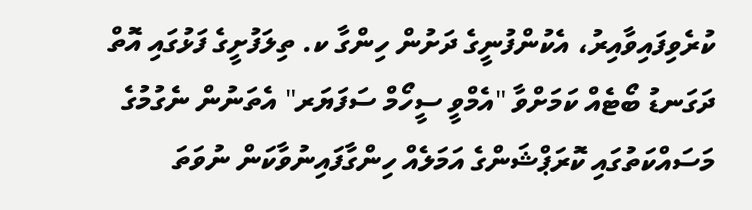ކުރެވިފައިވާއިރު، އެކުންފުނީގެ ދަށުން ހިންގާ ކ. ތިލަފުށީގެ ފަޅުގައި އޮތް ދަގަނޑު ބޯޓެއް ކަމަށްވާ "އެމްވީ ސީހޯމް ސަފަޔަރ" އެތަނުން ނެގުމުގެ މަސައްކަތުގައި ކޮރަޕްޝަންގެ އަމަލެއް ހިންގާފައިނުވާކަން ނުވަތަ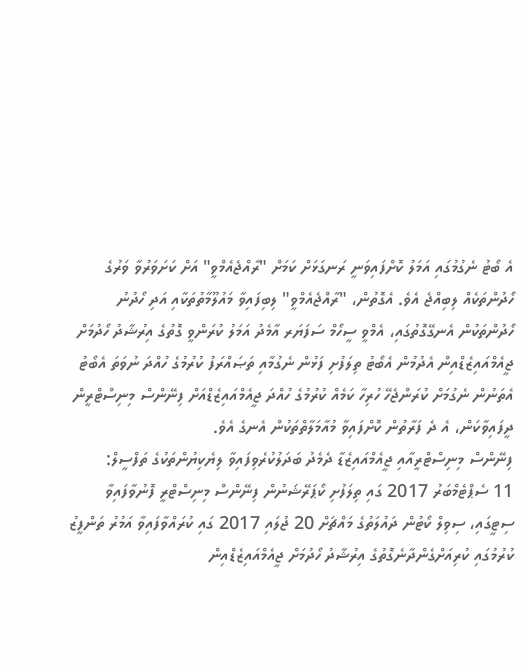އެ ބޯޓު ނެގުމުގައި އަމަލު ކޮށްފައިވަނީ ރަނގަޅަށް ކަމަށް "ރާއްޖެއެމްވީ" އަށް ކަށަވަރުވާ ވަރުގެ ހޯދުންތަކެއް ލިބިއްޖެ އެވެ. އެގޮތުން، "ރާއްޖެއެމްވީ" ލިބިފައިވާ މައުލޫމާތުތަކާއި އަދި ހޯދުނު ހޯދުންތަކުން އެނގޭގޮތުގައި، އެމްވީ ސީހޯމް ސަފަޔަރ އާމެދު އަމަލު ކުރަންވީ ގޮތުގެ އިރުޝާދު ހޯދުމަށް ޖީއެމްއައިޒެޑްއިން އެދުމުން އެބޯޓު ތިލަފުށި ފަޅުން ނެގުމާއި ތަޞައްރަފު ކުރުމުގެ ހުއްދަ ނުވަތަ އެބޯޓު އެތަނުން ނެގުމަށް ކުރަންޖެހޭ ހުރިހާ ކަމެއް ކުރުމުގެ ހުއްދަ ޖީއެމްއައިޒެޑްއަށް ފިނޭންސް މިނިސްޓްރީން ދީފައިވާކަން، އެ ދެ ފަރާތުން ކޮށްފައިވާ މުއާމަލާތްތަކުން އެނގެ އެވެ.
ފިނޭންސް މިނިސްޓްރީއާއި ޖީއެމްއައިޒެޑާ ދެމެދު ބަދަލުކުރެވިފައިވާ ލިޔެކިޔުންތަކުގެ ތަފްސީލް:
11 ސެޕްޓެމްބަރު 2017 ގައި ތިލަފުށި ކޯޕަރޭޝަނުން ފިނޭންސް މިނިސްޓްރީ ފޮނުވާފައިވާ ސިޓީގައި، ސިވިލް ކޯޓުން ދައުލަތުގެ މައްޗަށް 20 ޖުލައި 2017 ގައި ކުރައްވާފައިވާ އަމުރު ތަންފީޒު ކުރުމުގައި ކުރިއަށްގެންދާނެގޮތުގެ އިރުޝާދު ހޯދުމަށް ޖީއެމްއައިޒެޑްއިން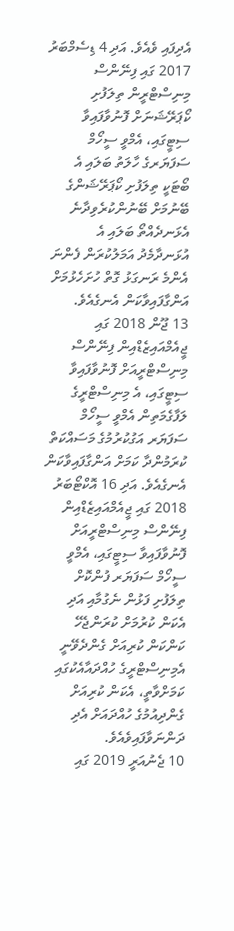އެދިފައި ވެއެވެ. އަދި 4 ޑިސެމްބަރު 2017 ގައި ފިނޭންސް މިނިސްޓްރީން ތިލަފުށި ކޯޕަރޭޝަނަށް ފޮނުވާފައިވާ ސިޓީގައި، އެމްވީ ސީހޯމް ސަފަޔަރގެ ހާލަތު ބަލައި އެ ބޯޓަކީ ތިލަފުށި ކޯޕަރޭޝަންގެ ބޭނުމަށް ބޭނުންކުރެވިދާނެ އެޅަނދެއްތޯ ބަލައި އެ އުޅަނދާމެދު އަމަލުކުރަން ފެންނަ އެންމެ ރަނގަޅު ގޮތް ހުށަހެޅުމަށް އަންގާފައިވާކަން އެނގެއެވެ.
13 ޖޫން 2018 ގައި ޖީއެމްއައިޒެޑްއިން ފިނޭންސް މިނިސްޓްރީއަށް ފޮނުވާފައިވާ ސިޓީގައި، އެ މިނިސްޓްރީގެ ލަފާގެމަތިން އެމްވީ ސީހޯމް ސަފަޔަރ އަގުކުރުމުގެ މަސައްކަތް ކުރަމުންދާ ކަމަށް އަންގާފައިވާކަން އެނގެއެވެ. އަދި 16 އޮކްޓޯބަރު 2018 ގައި ޖީއެމްއައިޒެޑްއިން ފިނޭންސް މިނިސްޓްރީއަށް ފޮނުވާފައިވާ ސިޓީގައި، އެމްވީ ސީހޯމް ސަފަޔަރ ފުންކޮށް ތިލަފުށި ފަޅުން ނެގުމާއި އަދި އެކަން ކުރުމަށް ކުރަންޖެހޭ ކަންކަން ކުރިއަށް ގެންދެވޭނީ އެމިނިސްޓްރީގެ ހުއްދައާއެކުގައި ކަމަށްވާތީ، އެކަން ކުރިއަށް ގެންދިއުމުގެ ހުއްދައަށް އެދި ދަންނަވާފައިވެއެވެ.
10 ޖެނުއަރީ 2019 ގައި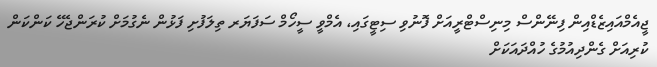ޖީއެމްއައިޒެޑްއިން ފިނޭންސް މިނިސްޓްރީއަށް ފޮނުވި ސިޓީގައި، އެމްވީ ސީހޯމް ސަފަޔަރ ތިލަފުށި ފަޅުން ނެގުމަށް ކުރަންޖެހޭ ކަންކަން ކުރިއަށް ގެންދިއުމުގެ ހުއްދައަކަށް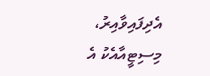އެދިފައިވާއިރު، މިސިޓީއާއެކު އެ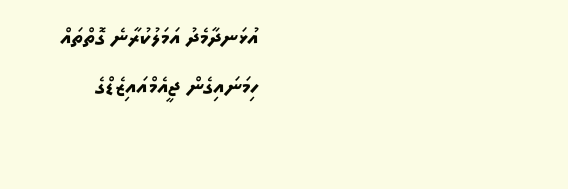އުޅަނދާމެދު އަމަލުކުރާނެ ގޮތްތައް ހިމަނައިގެން ޖީއެމްއައިޒެޑްގެ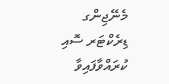މެނޭޖިންގ ޑިރެކްޓަރ ސޮއި ކުރައްވާފައިވާ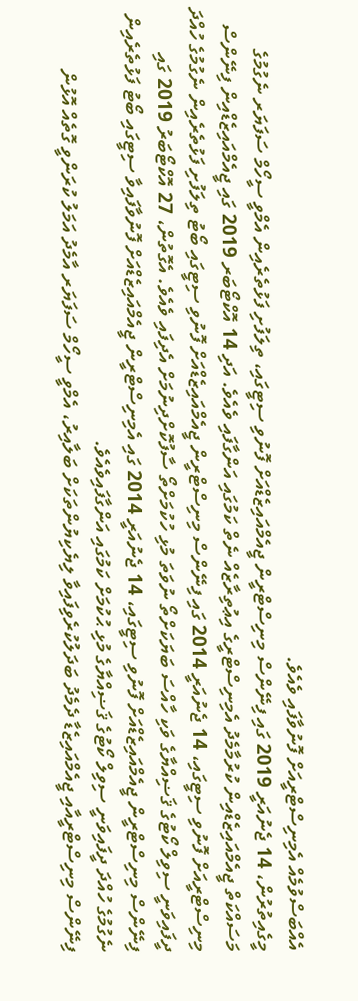އެއްބަސްވުމެއް އެމިނިސްޓްރީއަށް ފޮނުވާފައި ވެއެވެ.
މީގެއިތުރުން، 14 ޖެނުއަރީ 2019 ގައި ފިނޭންސް މިނިސްޓްރީން ޖީއެމްއައިޒެޑްއަށް ފޮނުވި ސިޓީގައި، ތިލަފުށި ފަޅުތެރެއިން އެމްވީ ސީހޯމް ސަފަޔަރ ނެގުމުގެ މަސައްކަތް ޖީއެމްއައިޒެޑްއިން ކުރުމާމެދު އެމިނިސްޓްރީގެ އިޢުތިރާޒެއް ނެތް ކަމުގައި އަންގާފައި ވެއެވެ. އަދި 14 އޮކްޓޯބަރ 2019 ގައި ޖީއެމްއައިޒެޑްއިން ފިނޭންސް މިނިސްޓްރީއަށް ފޮނުވި ސިޓީގައި، 14 ޖެނުއަރީ 2014 ގައި ފިނޭންސް މިނިސްޓްރީން ޖީއެމްއައިޒެޑްއަށް ފޮނުވި ސިޓީގައި ބޯޓު ތިލަފުށި ފަޅުތެރެއިން ނެގުމުގެ ހުއްދަ ދީފައިވަނީ ސިވިލް ކޯޓުގެ ޤަޟިއްޔާގެ ވަކި ހާއްސަ ބަޔަކަށްތޯ ނުވަތަ މުޅި ހުކުމަށްތޯ ސާފުކޮށްދިނުމަށް އެދިފައި ވެއެވެ. އެގޮތުން، 27 އޮކްޓޯބަރު 2019 ގައި ފިނޭންސް މިނިސްޓްރީން ޖީއެމްއައިޒެޑްއަށް ފޮނުވި ސިޓީގައި، 14 ޖެނުއަރީ 2014 ގައި އެމިނިސްޓްރީން ޖީއެމްއައިޒެޑްއަށް ފޮނުވާފައިވާ ސިޓީގައި ބޯޓު ފަޅުތެރެއިން ނެގުމުގެ ހުއްދަ ދީފައިވަނީ ސިވިލް ކޯޓުގެ ޤަޟިއްޔާގެ މުޅި ޙުކުމަށް ކަމުގައި އަންގާފައިވެއެވެ.
ފިނޭންސް މިނިސްޓްރީއާއި ޖީއެމްއައިޒެޑާ ދެމެދު ބަދަލުކުރެވިފައިވާ ލިޔެކިޔުންތަކަށް ބަލާއިރު، އެމްވީ ސީހޯމް ސަފަޔަރ އާމެދު އަމަލު ކުރަންވީ ގޮތެއް އޮޅުން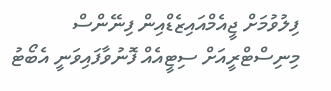ފިލުވުމަށް ޖީއެމްއައިޒެޑްއިން ފިނޭންސް މިނިސްޓްރީއަށް ސިޓީއެއް ފޮނުވާފައިވަނީ އެބޯޓު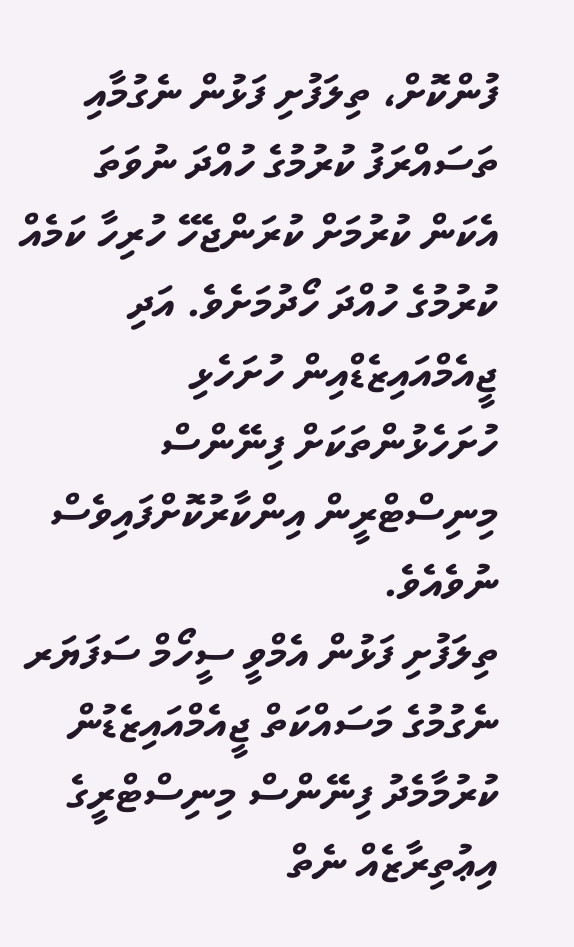ފުންކޮށް، ތިލަފުށި ފަޅުން ނެގުމާއި ތަސައްރަފު ކުރުމުގެ ހުއްދަ ނުވަތަ އެކަން ކުރުމަށް ކުރަންޖެހޭ ހުރިހާ ކަމެއް ކުރުމުގެ ހުއްދަ ހޯދުމަށެވެ. އަދި ޖީއެމްއައިޒެޑްއިން ހުށަހެޅި ހުށަހެޅުންތަކަށް ފިނޭންސް މިނިސްޓްރީން އިންކާރުކޮށްފައިވެސް ނުވެއެވެ.
ތިލަފުށި ފަޅުން އެމްވީ ސީހޯމް ސަފަޔަރ ނެގުމުގެ މަސައްކަތް ޖީއެމްއައިޒެޑުން ކުރުމާމެދު ފިނޭންސް މިނިސްޓްރީގެ އިޢުތިރާޒެއް ނެތް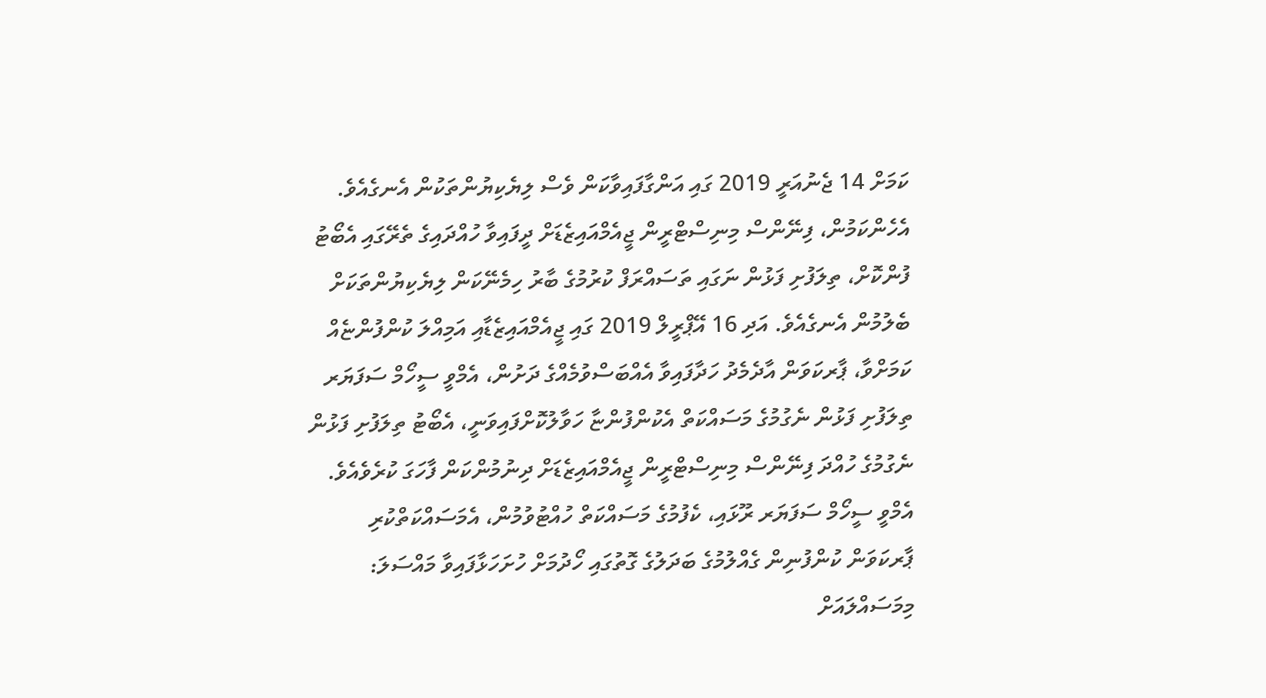ކަމަށް 14 ޖެނުއަރީ 2019 ގައި އަންގާފައިވާކަން ވެސް ލިޔެކިޔުންތަކުން އެނގެއެވެ. އެހެންކަމުން، ފިނޭންސް މިނިސްޓްރީން ޖީއެމްއައިޒެޑަށް ދީފައިވާ ހުއްދައިގެ ތެރޭގައި އެބޯޓު ފުންކޮށް، ތިލަފުށި ފަޅުން ނަގައި ތަސައްރަފް ކުރުމުގެ ބާރު ހިމެނޭކަން ލިޔެކިޔުންތަކަށް ބެލުމުން އެނގެއެވެ. އަދި 16 އޭޕްރީލް 2019 ގައި ޖީއެމްއައިޒެޑާއި އަމިއްލަ ކުންފުންޏެއް ކަމަށްވާ، ޕާރކަވަން އާދެމެދު ހަދާފައިވާ އެއްބަސްވުމެއްގެ ދަށުން، އެމްވީ ސީހޯމް ސަފަޔަރ ތިލަފުށި ފަޅުން ނެގުމުގެ މަސައްކަތް އެކުންފުންޏާ ހަވާލުކޮށްފައިވަނީ، އެބޯޓު ތިލަފުށި ފަޅުން ނެގުމުގެ ހުއްދަ ފިނޭންސް މިނިސްޓްރީން ޖީއެމްއައިޒެޑަށް ދިނުމުންކަން ފާހަގަ ކުރެވެއެވެ.
އެމްވީ ސީހޯމް ސަފަޔަރ ރޫޅައި، ކެފުމުގެ މަސައްކަތް ހުއްޓުވުމުން، އެމަސައްކަތްކުރި ޕާރކަވަން ކުންފުނިން ގެއްލުމުގެ ބަދަލުގެ ގޮތުގައި ހޯދުމަށް ހުށަހަޅާފައިވާ މައްސަލަ:
މިމަސައްލައަށް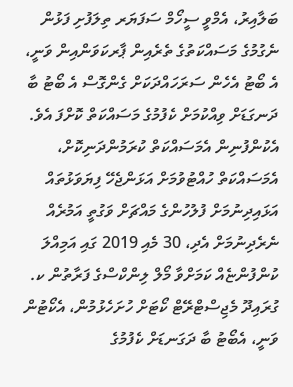ބަލާއިރު، އެމްވީ ސީހޯމް ސަފަޔަރ ތިލަފުށި ފަޅުން ނެގުމުގެ މަސައްކަތުގެ ތެރެއިން ޕާރކަވަންއިން ވަނީ، އެ ބޯޓު އެހެން ސަރަހައްދަކަށް ގެންގޮސް އެ ބޯޓު ބާ ދަނގަޑަށް ވިއްކުމަށް ކެފުމުގެ މަސައްކަތް ކޮށްފަ އެވެ. އެކުންފުނިން އެމަސައްކަތް ކުރަމުންދަނިކޮށް، އެމަސައްކަތް ހުއްޓުވުމަށް އަޅަންޖެހޭ ފިޔަވަޅުތައް އަޅައިދިނުމަށް ފުލުހުންގެ މައްޗަށް ވަގުތީ އަމުރެއް ނެރެދިނުމަށް އެދި، 30 މެއި 2019 ގައި އަމިއްލަ ކުންފުންޏެއް ކަމަށްވާ މޯލް ލިންކްސްގެ ފަރާތުން ކ. ގުރައިދޫ މެޖިސްޓްރޭޓް ކޯޓަށް ހުށަހެޅުމުން، އެކޯޓުން ވަނީ، އެބޯޓު ބާ ދަގަނޑަށް ކެފުމުގެ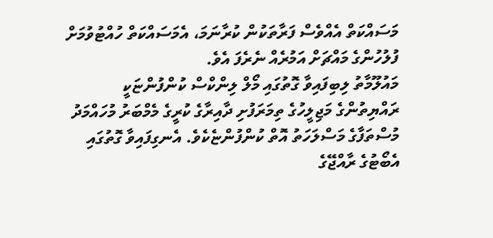މަސައްކަތް އެއްވެސް ފަރާތަކުން ކުރާނަމަ، އެމަސައްކަތް ހުއްޓުވުމަށް ފުލުހުންގެ މައްޗަށް އަމުރެއް ނެރެފަ އެވެ.
މައުލޫމާތު ލިބިފައިވާ ގޮތުގައި މޯލް ލިންކްސް ކުންފުންޏަކީ ރައްޔިތުންގެ މަޖިލީހުގެ ތިމަރަފުށި ދާއިރާގެ ކުރީގެ މެމްބަރު މުހައްމަދު މުސްތަފާގެ މަސްލަހަތު އޮތް ކުންފުންޏެކެވެ. އެނގިފައިވާ ގޮތުގައި އެބޯޓުގެ ރާއްޖޭގެ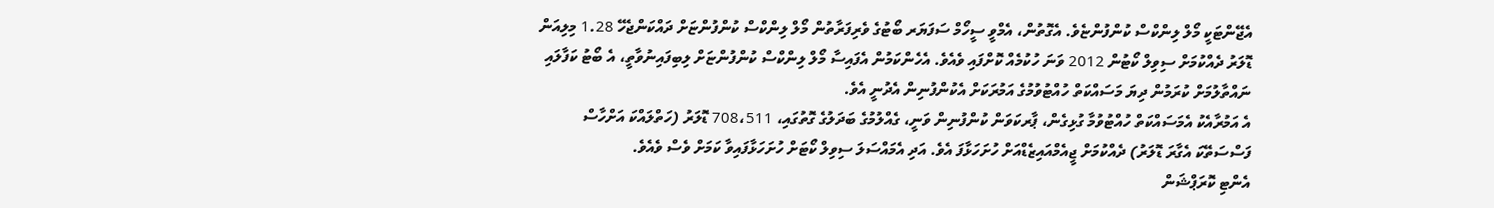އެޖޭންޓަކީ މޯލް ލިންކްސް ކުންފުންޏެވެ. އެގޮތުން، އެމްވީ ސީހޯމް ސަފަޔަރ ބޯޓުގެ ވެރިފަރާތުން މޯލް ލިންކްސް ކުންފުންޏަށް ދައްކަންޖެހޭ 1.28 މިލިއަން ޑޮލަރު ދެއްކުމަށް ސިވިލް ކޯޓުން 2012 ވަނަ ހުކުމެއް ކޮށްފައި ވެއެވެ. އެހެންކަމުން އެފައިސާ މޯލް ލިންކްސް ކުންފުންޏަށް ލިބިފައިނުވާތީ، އެ ބޯޓު ކަފާލައި ނައްތާލުމަށް ކުރަމުން ދިޔަ މަސައްކަތް ހުއްޓުވުމުގެ އަމުރަކަށް އެކުންފުނިން އެދުނީ އެވެ.
އެ އަމުރާއެކު އެމަސައްކަތް ހުއްޓުވުމާ ގުޅިގެން، ޕާރކަވަން ކުންފުނިން ވަނީ، ގެއްލުމުގެ ބަދަލުގެ ގޮތުގައި، 708،511 ޑޮލަރު (ހަތްލައްކަ އަށްހާސް ފަސްސަތޭކަ އެގާރަ ޑޮލަރު) ދެއްކުމަށް ޖީއެމްއައިޒެޑްއަށް ހުށަހަޅާފަ އެވެ. އަދި އެމައްސަލަ ސިވިލް ކޯޓަށް ހުށަހަޅާފައިވާ ކަމަށް ވެސް ވެއެވެ.
އެންޓި ކޮރަޕްޝަން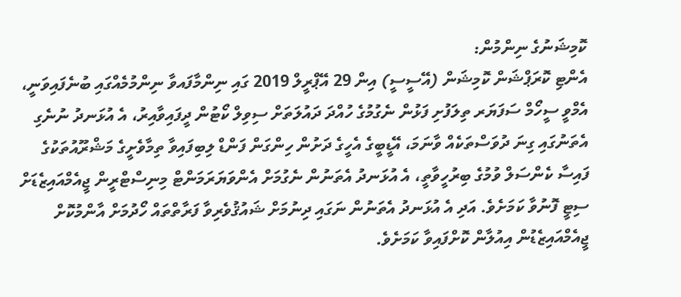ކޮމިޝަނުގެ ނިންމުން:
އެންޓި ކޮރަޕްޝަން ކޮމިޝަން (އޭސީސީ) އިން 29 އޭޕްރީލް 2019 ގައި ނިންމާފައވާ ނިންމުމެއްގައި ބުނެފައިވަނީ، އެމްވީ ސީހޯމް ސަފަޔަރ ތިލަފުށި ފަޅުން ނެގުމުގެ ހުއްދަ ދައުލަތަށް ސިވިލް ކޯޓުން ދީފައިވާއިރު، އެ އުޅަނދު ނުނެގި އެތަނުގައި ގިނަ ދުވަސްތަކެއް ވާނަމަ، އޭޑީބީގެ އެހީގެ ދަށުން ހިންގަން ފަންޑް ލިބިފައިވާ ތިމާވެށީގެ މަޝްރޫއުތަކުގެ ފައިސާ ކެންސަލް ވުމުގެ ބިރުހީވާތީ، އެ އުޅަނދު އެތަނުން ނެގުމަށް އެންވަޔަރަމަންޓް މިނިސްޓްރީން ޖީއެމްއައިޒެޑަށް ސިޓީ ފޮނުވާ ކަމަށެވެ. އަދި އެ އުޅަނދު އެތަނުން ނަގައި ދިނުމަށް ޝައުޤުވެރިވާ ފަރާތްތައް ހޯދުމަށް އާންމުކޮށް ޖީއެމްއައިޒެޑުން އިއުލާން ކޮށްފައިވާ ކަމަށެވެ.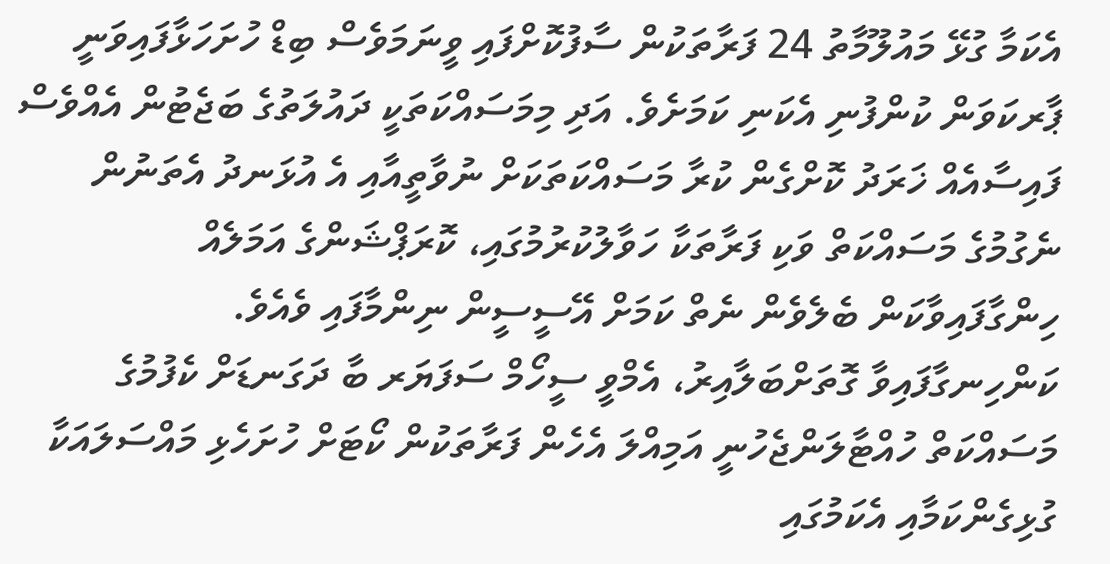އެކަމާ ގުޅޭ މައުލޫމާތު 24 ފަރާތަކުން ސާފުކޮށްފައި ވީނަމަވެސް ބިޑް ހުށަހަޅާފައިވަނީ ޕާރކަވަން ކުންފުނި އެކަނި ކަމަށެވެ. އަދި މިމަސައްކަތަކީ ދައުލަތުގެ ބަޖެޓުން އެއްވެސް ފައިސާއެއް ޚަރަދު ކޮށްގެން ކުރާ މަސައްކަތަކަށް ނުވާތީއާއި އެ އުޅަނދު އެތަނުން ނެގުމުގެ މަސައްކަތް ވަކި ފަރާތަކާ ހަވާލުކުރުމުގައި، ކޮރަޕްޝަންގެ އަމަލެއް ހިންގާފައިވާކަން ބެލެވެން ނެތް ކަމަށް އޭސީސީން ނިންމާފައި ވެއެވެ.
ކަންހިނގާފައިވާ ގޮތަށްބަލާއިރު، އެމްވީ ސީހޯމް ސަފަޔަރ ބާ ދަގަނޑަށް ކެފުމުގެ މަސައްކަތް ހުއްޓާލަންޖެހުނީ އަމިއްލަ އެހެން ފަރާތަކުން ކޯޓަށް ހުށަހެޅި މައްސަލައަކާ ގުޅިގެންކަމާއި އެކަމުގައި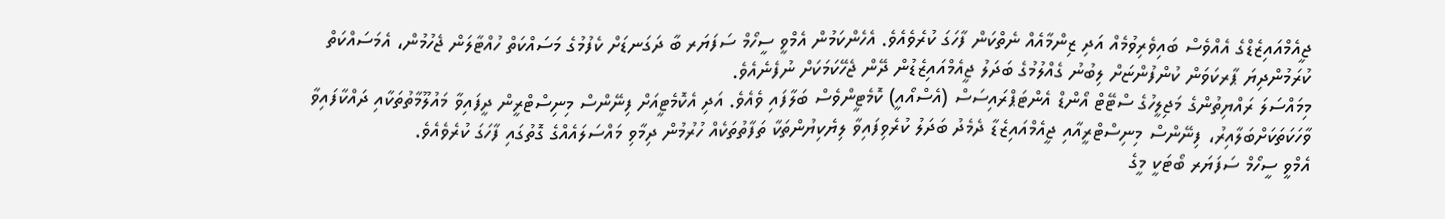ޖީއެމްއައިޒެޑްގެ އެއްވެސް ބައިވެރިވުމެއް އަދި ޒިންމާއެއް ނެތްކަން ފާހަގަ ކުރެވެއެވެ. އެހެންކަމުން އެމްވީ ސީހޯމް ސަފަޔަރ ބާ ދަގަނޑަށް ކެފުމުގެ މަސައްކަތް ހުއްޓާލަން ޖެހުމުން، އެމަސައްކަތް ކުރަމުންދިޔަ ޕާރކަވަން ކުންފުންޏަށް ލިބުނު ގެއްލުމުގެ ބަދަލު ޖީއެމްއައިޒެޑުން ދޭން ޖެހޭކަމަކަށް ނުފެނެއެވެ.
މިމައްސަލަ ރައްޔިތުންގެ މަޖިލީހުގެ ސްޓޭޓް އޯންޑް އެންޓަޕްރައިސަސް (އެސްއޯއީ) ކޮމެޓީންވެސް ބަލާފައި ވެއެވެ. އަދި އެކޮމެޓީއަށް ފިނޭންސް މިނިސްޓްރީން ދީފައިވާ މައުލޫމާތުތަކާއި ދައްކާފައިވާ ވާހަކަތަކަށްބަލާއިރު، ފިނޭންސް މިނިސްޓްރީއާއި ޖީއެމްއައިޒެޑާ ދެމެދު ބަދަލު ކުރެވިފައިވާ ލިޔެކިޔުންތަކާ ތަފާތުތަކެއް ހުރުމުން ދިމާވި މައްސަލައެއްގެ ގޮތުގައި ފާހަގަ ކުރެވެއެވެ.
އެމްވީ ސީހޯމް ސަފަޔަރ ބޯޓަކީ މީގެ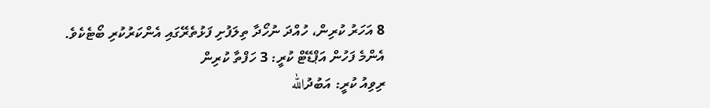8 އަހަރު ކުރިން، ހުއްދަ ނުހޯދާ ތިލަފުށި ފަޅުތެރޭގައި އެންކަރުކުރި ބޯޓެކެވެ.
އެންމެ ފަހުން އަޕްޑޭޓް ކުރީ: 3 ހަފްތާ ކުރިން
ރިވިއު ކުރީ: އަބުދުالله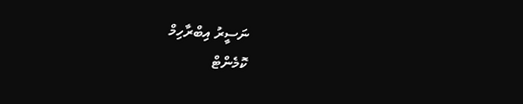ނަސީރު އިބްރާހިމް
ކޮމެންޓް